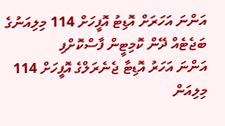އަންނަ އަހަރަށް އޮޑިޓު އޮފީހަށް 114 މިލިއަނުގެ ބަޖެޓެއް ދޭން ކޮމިޓީން ފާސްކޮށްފި
އަންނަ އަހަރު އޮޑިޓާ ޖެނެރަލްގެ އޮފީހަށް 114 މިލިއަން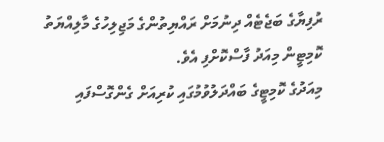ރުފިޔާގެ ބަޖެޓެއް ދިނުމަށް ރައްޔިތުންގެ މަޖިލިހުގެ މާލިއްޔަތު ކޮމިޓީން މިއަދު ފާސްކޮށްފި އެވެ.
މިއަދުގެ ކޮމިޓީގެ ބައްދަލުވުމުގައި ކުރިއަށް ގެންގޮސްފައި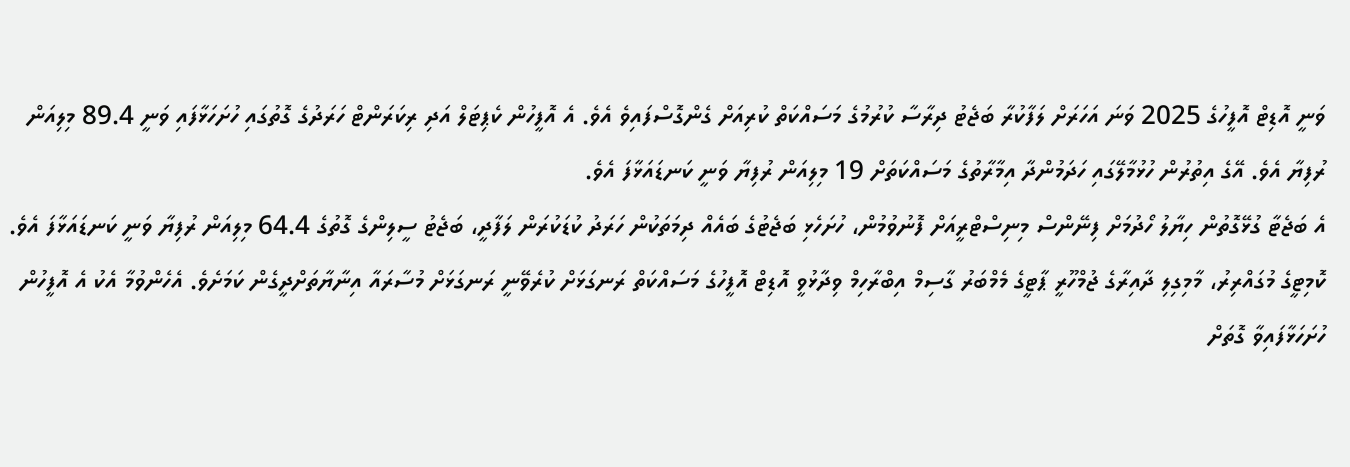ވަނީ އޮޑިޓް އޮފީހުގެ 2025 ވަނަ އަހަރަށް ލަފާކުރާ ބަޖެޓު ދިރާސާ ކުރުމުގެ މަސައްކަތް ކުރިއަށް ގެންގޮސްފައިވެ އެވެ. އެ އޮފީހުން ކެޕިޓަލް އަދި ރިކަރަންޓް ހަރަދުގެ ގޮތުގައި ހުށަހަޅާފައި ވަނީ 89.4 މިލިއަން ރުފިޔާ އެވެ. އޭގެ އިތުރުން ހުޅުމާލޭގައި ހަދަމުންދާ އިމާރާތުގެ މަސައްކަތަށް 19 މިލިއަން ރުފިޔާ ވަނީ ކަނޑައަޅާފަ އެވެ.
އެ ބަޖެޓާ ގުޅޭގޮތުން ހިޔާލު ހޯދުމަށް ފިނޭންސް މިނިސްޓްރީއަށް ފޮނުވުމުން، ހުށަހެޅި ބަޖެޓުގެ ބައެއް ދިމަތަކުން ހަރަދު ކުޑަކުރަން ލަފާދީ، ބަޖެޓު ސީލިންގެ ގޮތުގެ 64.4 މިލިއަން ރުފިޔާ ވަނީ ކަނޑައަޅާފަ އެވެ.
ކޮމިޓީގެ މުގައްރިރު، މާމިގިލި ދާއިރާގެ ޖުމްހޫރީ ޕާޓީގެ މެމްބަރު ގާސިމް އިބްރާހިމް ވިދާޅުވީ އޮޑިޓް އޮފީހުގެ މަސައްކަތް ރަނގަޅަށް ކުރެވޭނީ ރަނގަޅަށް މުސާރައާ އިނާޔާތަށްދީގެން ކަމަށެވެ. އެހެންވުމާ އެކު އެ އޮފީހުން ހުށަހަޅާފައިވާ ގޮތަށް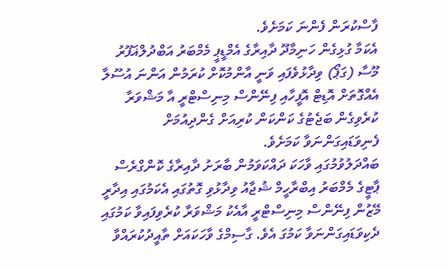ފާސްކުރަން ފެންނަ ކަމަށެވެ.
އެކަމާ ގުޅިގެން ހަނިމާދޫ ދާއިރާގެ އެމްޑީޕީ މެމްބަރު އަބްދުލްޣަފޫރު މޫސާ (ގަޕޯ) ވިދާޅުވެފައި ވަނީ އާންމުކޮށް ކުރަމުން އަންނަ އުސޫލާ އެއްގޮތަށް އޮޑިޓް އޮފީހާއި ފިނޭންސް މިނިސްޓްރީ އާ މަޝްވަރާ ކުރެވިގެން ބަޖެޓުގެ ކަންކަން ކުރިއަށް ގެންދިއުމަށް ފެނިވަޑައިގަންނަވާ ކަމަށެވެ.
ބައްދަލުވުމުގައި ވާހަކަ ދައްކަވަމުން ބާރަށު ދާއިރާގެ ކޮންގްރެސް ޕާޓީގެ މެމްބަރު އިބްރާހީމް ޝުޖާއު ވިދާޅުވި ގޮތުގައި އެކަމުގައި އިދާރީ މޭޒުން ފިނޭންސް މިނިސްޓްރީ އާއެކު މަޝްވަރާ ކުރެވިފައިވާ ކަމުގައި ދެކިވަޑައިގަންނަވާ ކަމުގަ އެވެ. ގާސިމްގެ ވާހަކައަށް ތާއީދުކުރައްވާ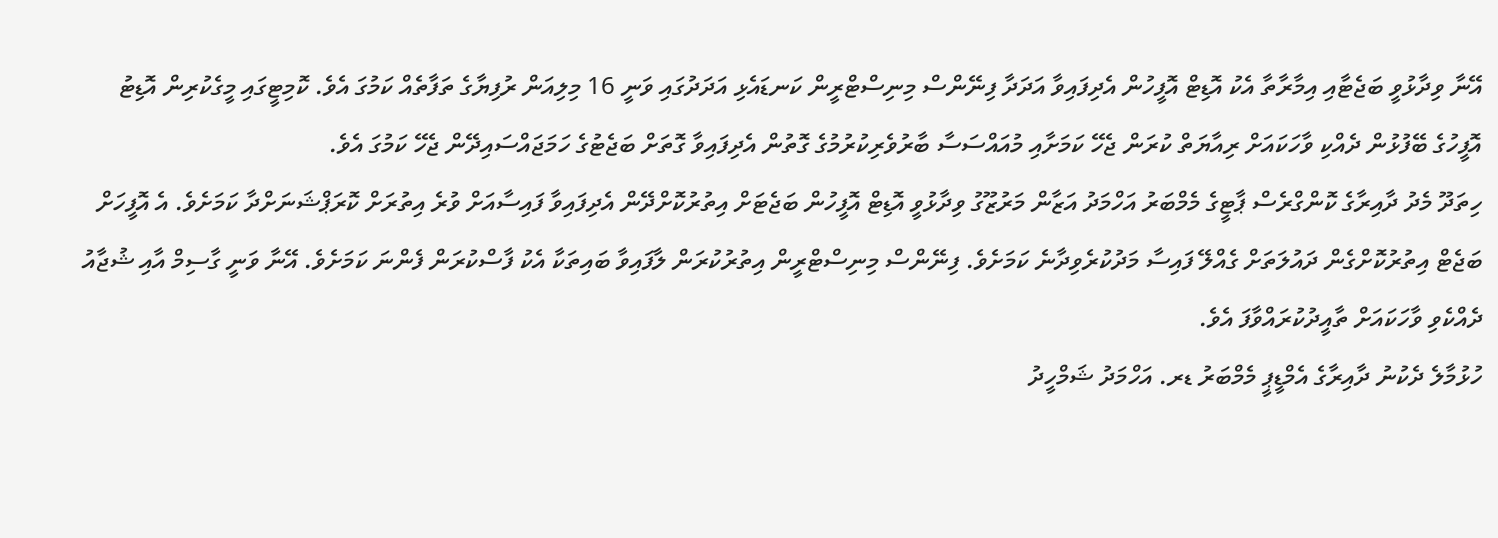އޭނާ ވިދާޅުވީ ބަޖެޓާއި އިމާރާތާ އެކު އޮޑިޓް އޮފީހުން އެދިފައިވާ އަދަދާ ފިނޭންސް މިނިސްޓްރީން ކަނޑައެޅި އަދަދުގައި ވަނީ 16 މިލިއަން ރުފިޔާގެ ތަފާތެއް ކަމުގަ އެވެ. ކޮމިޓީގައި މީގެކުރިން އޮޑިޓު އޮފީހުގެ ބޭފުޅުން ދެއްކި ވާހަކައަށް ރިއާޔަތް ކުރަން ޖެހޭ ކަމަށާއި މުއައްސަސާ ބާރުވެރިކުރުމުގެ ގޮތުން އެދިފައިވާ ގޮތަށް ބަޖެޓުގެ ހަމަޖައްސައިދޭން ޖެހޭ ކަމުގަ އެވެ.
ހިތަދޫ މެދު ދާއިރާގެ ކޮންގްރެސް ޕާޓީގެ މެމްބަރު އަހްމަދު އަޒާން މަރުޒޫގު ވިދާޅުވީ އޮޑިޓް އޮފީހުން ބަޖެޓަށް އިތުރުކޮށްދޭން އެދިފައިވާ ފައިސާއަށް ވުރެ އިތުރަށް ކޮރަޕްޝަނަށްދާ ކަމަށެވެ. އެ އޮފީހަށް ބަޖެޓް އިތުރުކޮށްގެން ދައުލަތަށް ގެއްލޭ ފައިސާ މަދުކުރެވިދާނެ ކަމަށެވެ. ފިނޭންސް މިނިސްޓްރީން އިތުރުކުރަން ލާފައިވާ ބައިތަކާ އެކު ފާސްކުރަން ފެންނަ ކަމަށެވެ. އޭނާ ވަނީ ގާސިމް އާއި ޝުޖާއު ދެއްކެވި ވާހަކައަށް ތާއީދުކުރައްވާފަ އެވެ.
ހުޅުމާލެ ދެކުނު ދާއިރާގެ އެމްޑީޕީ މެމްބަރު ޑރ. އަހްމަދު ޝަމްހީދު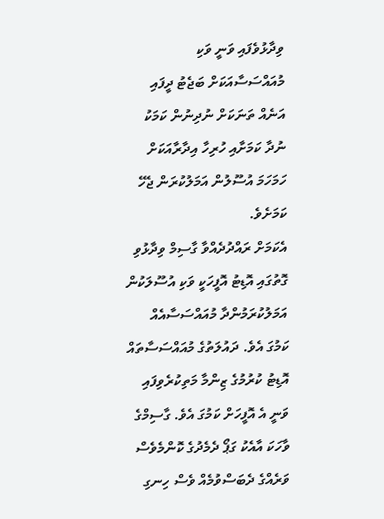ވިދާޅުވެފައި ވަނީ ވަކި މުއައްސަސާއަކަށް ބަޖެޓު ދީފައި އަނެއް ތަނަކަށް ނުދިނުން ކަމަކު ނުދާ ކަމަށާއި ހުރިހާ އިދާރާއަކަށް ހަމަހަމަ އުސޫލުން އަމަލުކުރަން ޖެހޭ ކަމަށެވެ.
އެކަމަށް ރައްދުދެއްވާ ގާސިމް ވިދާޅުވި ގޮތުގައި އޮޑިޓު އޮފީހަކީ ވަކި އުސޫލަކުން އަމަލުކުރަމުންދާ މުއައްސަސާއެއް ކަމުގަ އެވެ. ދައުލަތުގެ މުއައްސަސާތައް އޮޑިޓު ކުރުމުގެ ޒިންމާ މަތިކުރެވިފައި ވަނީ އެ އޮފީހަށް ކަމުގަ އެވެ. ގާސިމްގެ ވާހަކަ އާއެކު ގަޕޯ ދެމެދުގެ ކޮންމެވެސް ވަރެއްގެ ދެބަސްވުމެއް ވެސް ހިނގި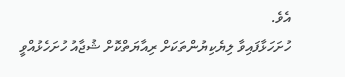އެވެ.
ހުށަހަޅާފައިވާ ލިޔެކިޔުންތަކަށް ރިއާޔަތްކޮށް ޝުޖާއު ހުށަހެޅުއްވީ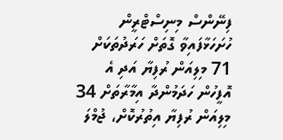ފިނޭންސް މިނިސްޓްރީން ހުށަހަޅާފައިވާ ގޮތަށް ހަރަދުތަކަށް 71 މިލިއަން ރުފިޔާ އަދި އެ އޮފީހުން ހަދަމުންދާ އިމާރާތަށް 34 މިލިއަން ރުފިޔާ އިތުރުކޮށް، ޖުމްލަ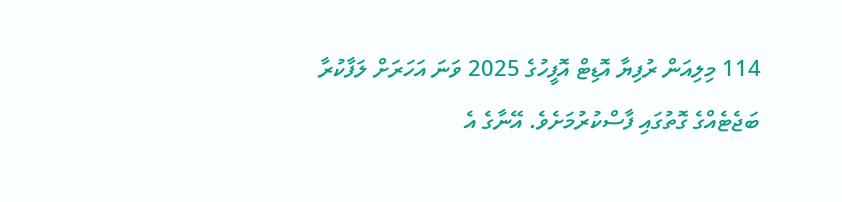114 މިލިއަން ރުފިޔާ އޮޑިޓް އޮފީހުގެ 2025 ވަނަ އަހަރަށް ލަފާކުރާ ބަޖެޓެއްގެ ގޮތުގައި ފާސްކުރުމަށެވެ. އޭނާގެ އެ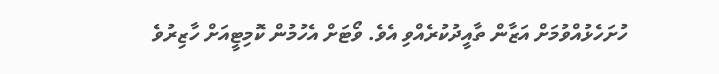ހުށަހެޅުއްވުމަށް އަޒާން ތާއީދުކުރެއްވި އެވެ. ވޯޓަށް އެހުމުން ކޮމިޓީއަށް ހާޒިރުވެ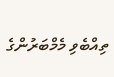ތިއްބެވި މެމްބަރުންގެ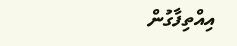އިއްތިފާގުން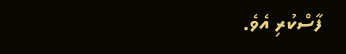ފާސްކުރި އެވެ.